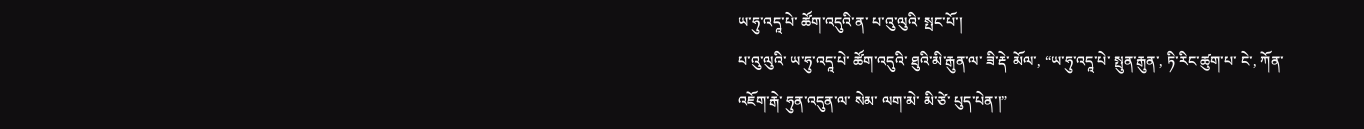ཡ་ཧུ་འདཱ་པེ་ ཚོག་འདུའི་ན་ པ་འུ་ལུའི་ སྤང་པོ་།
པ་འུ་ལུའི་ ཡ་ཧུ་འདཱ་པེ་ ཚོག་འདུའི་ ཐུའི་མི་རྒུན་ལ་ ཟི་རྡེ་ མོལ་, “ཡ་ཧུ་འདཱ་པེ་ སྤུན་རྒུན་, ཏི་རིང་ཚུག་པ་ ངེ་, ཀོན་འཇོག་རྒེ་ ཧུན་འདུན་ལ་ སེམ་ ལག་མེ་ མི་ཙེ་ པུད་པེན་།”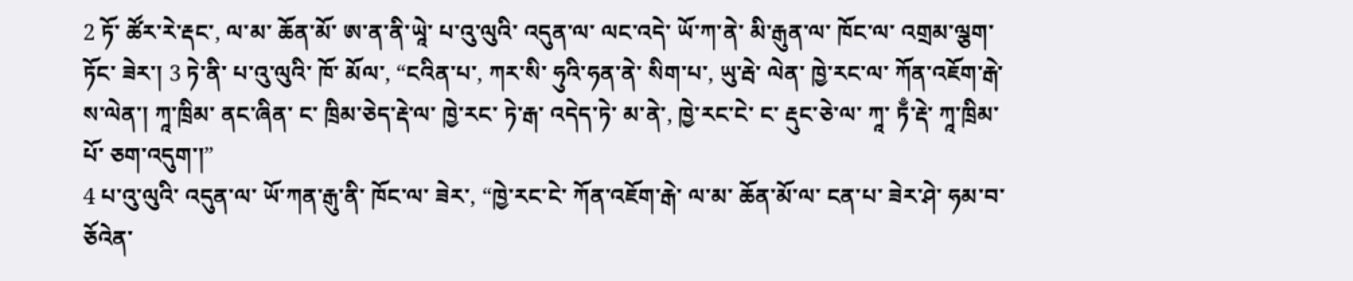2 ཏོ་ ཚོར་རེ་རྡང་, ལ་མ་ ཆོན་མོ་ ཨ་ན་ནི་ཡཱེ་ པ་འུ་ལུའི་ འདུན་ལ་ ལང་འདེ་ ཡོ་ཀ་ནེ་ མི་རྒུན་ལ་ ཁོང་ལ་ འགྲམ་ལྕག་ ཏོང་ ཟེར་། 3 ཏེ་ནི་ པ་འུ་ལུའི་ ཁོ་ མོལ་, “ངའིན་པ་, ཀར་སི་ ཧུའི་ཧན་ནེ་ སིག་པ་, ཡུ་རྦེ་ ལེན་ ཁྱེ་རང་ལ་ ཀོན་འཇོག་རྒེ་ ས་ལེན་། ཀཱ་ཁྲིམ་ ནང་ཞིན་ ང་ ཁྲིམ་ཅེད་རྡེ་ལ་ ཁྱེ་རང་ ཏེ་རྒ་ འདེད་ཏེ་ མ་ནེ་, ཁྱེ་རང་ངེ་ ང་ རྡུང་ཅེ་ལ་ ཀཱ་ ཏྃ་རྡེ་ ཀཱ་ཁྲིམ་པོ་ ཅག་འདུག་།”
4 པ་འུ་ལུའི་ འདུན་ལ་ ཡོ་ཀན་རྒུ་ནི་ ཁོང་ལ་ ཟེར་, “ཁྱེ་རང་ངེ་ ཀོན་འཇོག་རྒེ་ ལ་མ་ ཆོན་མོ་ལ་ ངན་པ་ ཟེར་ཤེ་ ཧམ་བ་ ཅོའེན་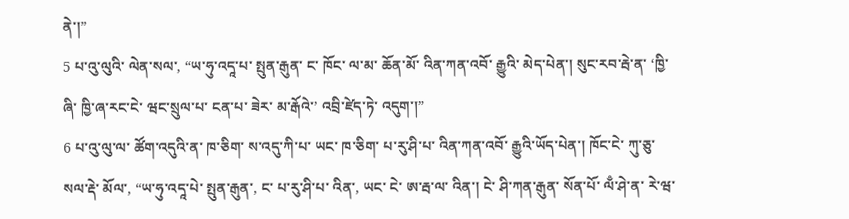ནེ་།”
5 པ་འུ་ལུའི་ ལེན་སལ་, “ཡ་ཧུ་འདཱ་པ་ སྤུན་རྒུན་ ང་ ཁོང་ ལ་མ་ ཆོན་མོ་ འིན་ཀན་འབོ་ རྒྱུའི་ མེད་པེན་། སུང་རབ་རྦེ་ན་ ‘ཁྱི་ཞི་ ཁྱི་ཞ་རང་ངེ་ ཝང་སྲུལ་པ་ ངན་པ་ ཟེར་ མ་རྒོའེ་’ འབྲི་ཛེད་ཏེ་ འདུག་།”
6 པ་འུ་ལུ་ལ་ ཚོག་འདུའི་ན་ ཁ་ཅིག་ ས་འདུ་ཀི་པ་ ཡང་ ཁ་ཅིག་ པ་རུ་ཤི་པ་ འིན་ཀན་འབོ་ རྒྱུའི་ཡོད་པེན་། ཁོང་ངེ་ ཀུ་ཅུ་ སལ་རྡེ་ མོལ་, “ཡ་ཧུ་འདཱ་པེ་ སྤུན་རྒུན་, ང་ པ་རུ་ཤི་པ་ འིན་, ཡང་ ངེ་ ཨ་རྦ་ལ་ འིན་། ངེ་ ཤི་ཀན་རྒུན་ སོན་པོ་ ལྃ་ཤེ་ན་ རེ་ཝ་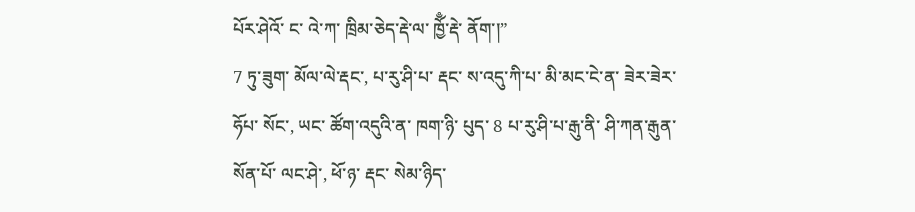པོར་ཤེའོ་ ང་ འེ་ཀ་ ཁྲིམ་ཅེད་རྡེ་ལ་ ཁྱོྃ་རྡེ་ ནོག་།”
7 ཏུ་ཟུག་ མོལ་ལེ་རྡང་, པ་རུ་ཤི་པ་ རྡང་ ས་འདུ་ཀི་པ་ མི་མང་ངེ་ན་ ཟེར་ཟེར་ ཧོཔ་ སོང་, ཡང་ ཚོག་འདུའི་ན་ ཁག་ཉི་ པུད་ 8 པ་རུ་ཤི་པ་རྒུ་ནི་ ཤི་ཀན་རྒུན་ སོན་པོ་ ལང་ཤེ་, ཕོ་ཉ་ རྡང་ སེམ་ཉིད་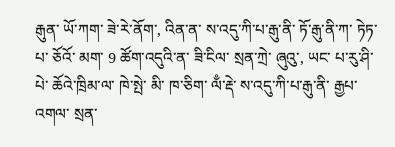རྒུན་ ཡོ་ཀག་ ཟེ་རེ་ནོག་, འིན་ན་ ས་འདུ་ཀི་པ་རྒུ་ནི་ ཏོ་རྒུ་ནི་ཀ་ ཏེཏ་པ་ ཅོའོ་ མག་ 9 ཚོག་འདུའི་ན་ ཟི་ངིལ་ སྲན་ཀྲེ་ ཞུའུ་, ཡང་ པ་རུ་ཤི་པེ་ ཆོའེ་ཁྲིམ་ལ་ ཁེ་སྤེ་ མི་ ཁ་ཅིག་ ལྃ་རྡེ་ ས་འདུ་ཀི་པ་རྒུ་ནི་ རྒྱཔ་འགལ་ སྲན་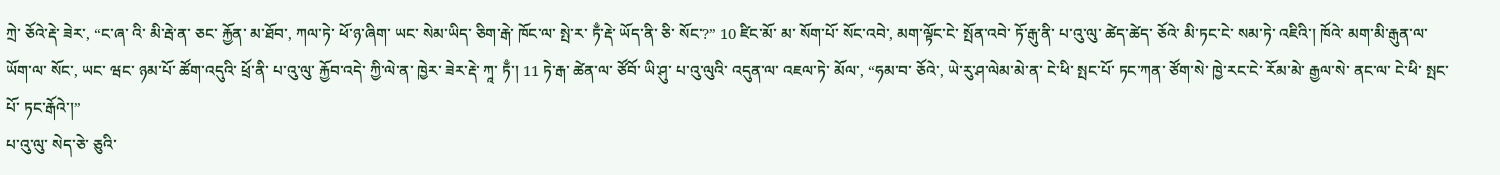ཀྲེ་ ཅོའེ་རྡེ་ ཟེར་, “ང་ཞ་ འི་ མི་རྦེ་ན་ ཅང་ རྐྱོན་ མ་ཐོབ་, ཀལ་ཏེ་ ཕོ་ཉ་ཞིག་ ཡང་ སེམ་ཡིད་ ཅིག་རྒེ་ ཁོང་ལ་ སྤེ་ར་ ཏྃ་རྡེ་ ཡོད་ནི་ ཅི་ སོང་?” 10 ཛིང་མོ་ མ་ སོག་པོ་ སོང་འབེ་, མག་ལྟོང་ངེ་ སྤོན་འབེ་ ཏོ་རྒུ་ནི་ པ་འུ་ལུ་ ཚེད་ཚེད་ ཅོའེ་ མི་ཏང་ངེ་ སམ་ཏེ་ འཇིའི་། ཁོའེ་ མག་མི་རྒུན་ལ་ ཡོག་ལ་ སོང་, ཡང་ ཝང་ ཉམ་པོ་ ཚོག་འདུའི་ ཕྲོ་ནི་ པ་འུ་ལུ་ རྐྱོབ་འདེ་ ཀྱི་ལེ་ན་ ཁྱེར་ ཟེར་རྡེ་ ཀཱ་ ཏྃ་། 11 ཏེ་རྒ་ ཚེན་ལ་ ཙོབོ་ ཡི་ཤུ་ པ་འུ་ལུའི་ འདུན་ལ་ འཇལ་ཏེ་ མོལ་, “ཧམ་བ་ ཅོའེ་, ཡེ་རུ་ཤ་ལེམ་མེ་ན་ ངེ་ཕི་ སྤང་པོ་ ཏང་ཀན་ ཙོག་སེ་ ཁྱེ་རང་ངེ་ རོམ་མེ་ རྒྱལ་སེ་ ནང་ལ་ ངེ་ཕི་ སྤང་པོ་ ཏང་རྒོའེ་།”
པ་འུ་ལུ་ སེད་ཅེ་ ཅུའི་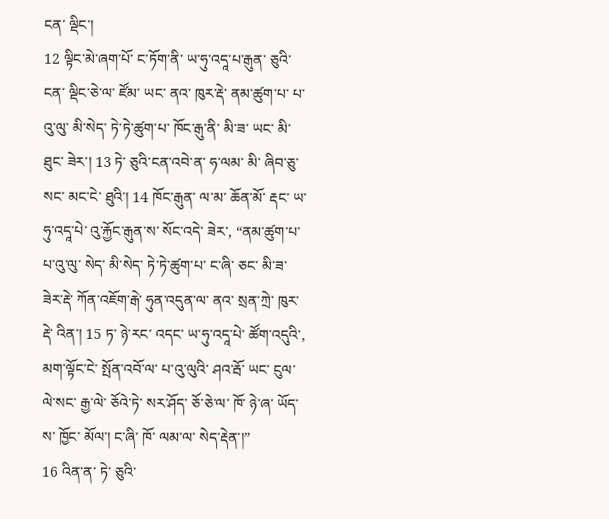ངན་ ལྡིང་།
12 ལྟིང་མེ་ཞག་པོ་ ང་ཏོག་ནི་ ཡ་ཧུ་འདཱ་པ་རྒུན་ ཅུའི་ངན་ ལྡིང་ཅེ་ལ་ ཛོམ་ ཡང་ ནའ་ ཁུར་རྡེ་ ནམ་ཚུག་པ་ པ་འུ་ལུ་ མི་སེད་ ཏེ་ཏེ་ཚུག་པ་ ཁོང་རྒུ་ནི་ མི་ཟ་ ཡང་ མི་ཐུང་ ཟེར་། 13 ཏེ་ ཅུའི་ངན་འབེ་ན་ ཧ་ལམ་ མི་ ཞིབ་ཅུ་སང་ མང་ངེ་ ཐུའི་། 14 ཁོང་རྒུན་ ལ་མ་ ཆོན་མོ་ རྡང་ ཡ་ཧུ་འདཱ་པེ་ འུ་རྐྱོང་རྒུན་ས་ སོང་འདེ་ ཟེར་, “ནམ་ཚུག་པ་ པ་འུ་ལུ་ སེད་ མི་སེད་ ཏེ་ཏེ་ཚུག་པ་ ང་ཞི་ ཅང་ མི་ཟ་ ཟེར་རྡེ་ ཀོན་འཇོག་རྒེ་ ཧུན་འདུན་ལ་ ནའ་ སྲན་ཀྲེ་ ཁུར་རྡེ་ འིན་། 15 ཏ་ ཉེ་རང་ འདང་ ཡ་ཧུ་འདཱ་པེ་ ཚོག་འདུའི་, མག་ལྟོང་ངེ་ སྤོན་འབོ་ལ་ པ་འུ་ལུའི་ ཤའ་རྦོ་ ཡང་ ངུལ་ལེ་སང་ རྒྱ་ལེ་ ཅོའེ་ཏེ་ སར་ཤོད་ ཅོ་ཅེ་ལ་ ཁོ་ ཉེ་ཞ་ ཡོད་ས་ ཁྱོང་ མོལ་། ང་ཞི་ ཁོ་ ལམ་ལ་ སེད་རྡེན་།”
16 འིན་ན་ ཏེ་ ཅུའི་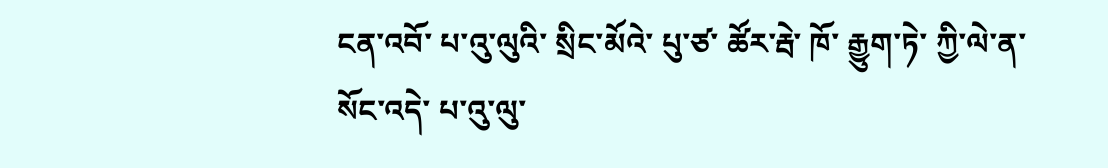ངན་འབོ་ པ་འུ་ལུའི་ སྲིང་མོའེ་ པུ་ཙ་ ཚོར་རྦེ་ ཁོ་ རྒྱུག་ཏེ་ ཀྱི་ལེ་ན་ སོང་འདེ་ པ་འུ་ལུ་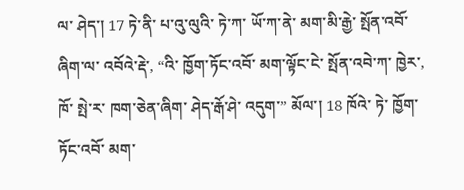ལ་ ཤེད་། 17 ཏེ་ནི་ པ་འུ་ལུའི་ ཏེ་ཀ་ ཡོ་ཀ་ནེ་ མག་མི་རྒྱེ་ སྤོན་འབོ་ཞིག་ལ་ འབོའེ་རྡེ་, “འི་ ཁྱོག་ཏོང་འབོ་ མག་ལྟོང་ངེ་ སྤོན་འབེ་ཀ་ ཁྱེར་, ཁོ་ སྤེ་ར་ ཁག་ཅེན་ཞིག་ ཤེད་རྒོ་ཤེ་ འདུག་” མོལ་། 18 ཁོའེ་ ཏེ་ ཁྱོག་ཏོང་འབོ་ མག་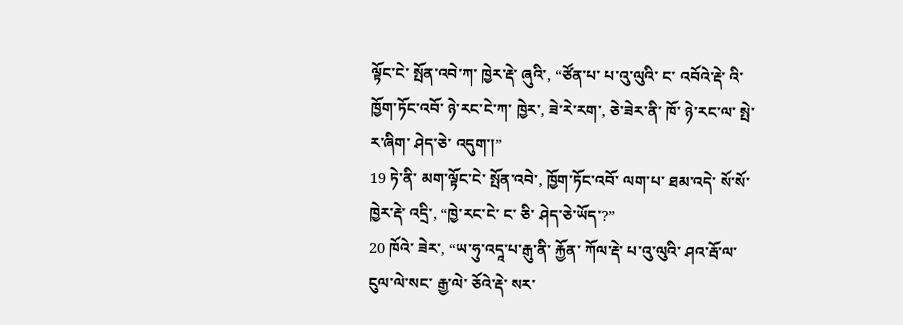ལྟོང་ངེ་ སྤོན་འབེ་ཀ་ ཁྱེར་རྡེ་ ཞུའི་, “ཙོན་པ་ པ་འུ་ལུའི་ ང་ འབོའེ་རྡེ་ འི་ ཁྱོག་ཏོང་འབོ་ ཉེ་རང་ངེ་ཀ་ ཁྱེར་, ཟེ་རེ་རག་, ཅེ་ཟེར་ནི་ ཁོ་ ཉེ་རང་ལ་ སྤེ་ར་ཞིག་ ཤེད་ཅེ་ འདུག་།”
19 ཏེ་ནི་ མག་ལྟོང་ངེ་ སྤོན་འབེ་, ཁྱོག་ཏོང་འབོ་ ལག་པ་ ཐམ་འདེ་ སོ་སོ་ ཁྱེར་རྡེ་ འདྲི་, “ཁྱེ་རང་ངེ་ ང་ ཅི་ ཤེད་ཅེ་ཡོད་?”
20 ཁོའེ་ ཟེར་, “ཡ་ཧུ་འདཱ་པ་རྒུ་ནི་ རྐྱོན་ ཀོལ་རྡེ་ པ་འུ་ལུའི་ ཤའ་རྦོ་ལ་ ངུལ་ལེ་སང་ རྒྱ་ལེ་ ཅོའེ་རྡེ་ སར་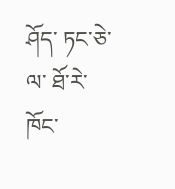ཤོད་ ཏང་ཅེ་ལ་ ཐོ་རེ་ ཁོང་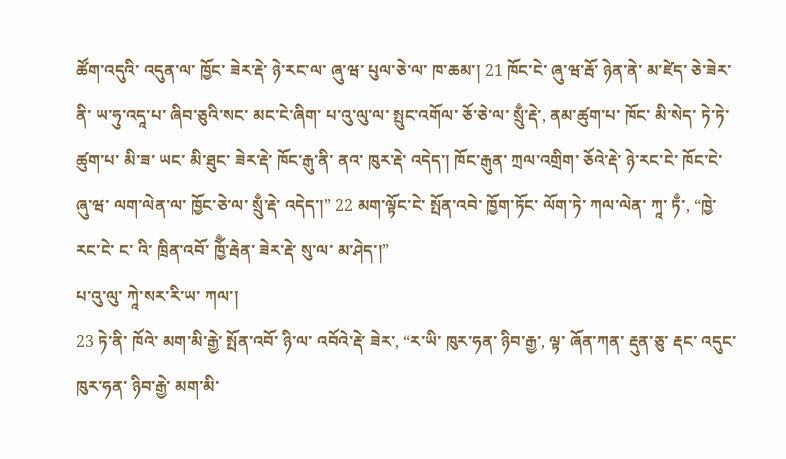ཚོག་འདུའི་ འདུན་ལ་ ཁྱོང་ ཟེར་རྡེ་ ཉེ་རང་ལ་ ཞུ་ཝ་ པུལ་ཅེ་ལ་ ཁ་ཆམ་། 21 ཁོང་ངེ་ ཞུ་ཝ་རྦོ་ ཉེན་ནེ་ མ་ཛེད་ ཅེ་ཟེར་ནི་ ཡ་ཧུ་འདཱ་པ་ ཞིབ་ཅུའི་སང་ མང་ངེ་ཞིག་ པ་འུ་ལུ་ལ་ སྤུང་འགོལ་ ཅོ་ཅེ་ལ་ སྲུྃ་རྡེ་, ནམ་ཚུག་པ་ ཁོང་ མི་སེད་ ཏེ་ཏེ་ཚུག་པ་ མི་ཟ་ ཡང་ མི་ཐུང་ ཟེར་རྡེ་ ཁོང་རྒུ་ནི་ ནའ་ ཁུར་རྡེ་ འདེད་། ཁོང་རྒུན་ ཀྲལ་འགྲིག་ ཅོའེ་རྡེ་ ཉེ་རང་ངེ་ ཁོང་ངེ་ ཞུ་ཝ་ ལག་ལེན་ལ་ ཁྱོང་ཅེ་ལ་ སྲུྃ་རྡེ་ འདེད་།” 22 མག་ལྟོང་ངེ་ སྤོན་འབེ་ ཁྱོག་ཏོང་ ལོག་ཏེ་ ཀལ་ལེན་ ཀཱ་ ཏྃ་, “ཁྱེ་རང་ངེ་ ང་ འི་ ཁྲིན་འབོ་ ཁྱོྃ་རྦེན་ ཟེར་རྡེ་ སུ་ལ་ མ་ཤེད་།”
པ་འུ་ལུ་ ཀཱེ་སར་རི་ཡ་ ཀལ་།
23 ཏེ་ནི་ ཁོའེ་ མག་མི་རྒྱེ་ སྤོན་འབོ་ ཉི་ལ་ འབོའེ་རྡེ་ ཟེར་, “ར་ཡི་ ཁུར་ཧན་ ཉིབ་རྒྱ་, ལྟ་ ཞོན་ཀན་ རྡུན་ཅུ་ རྡང་ འདུང་ ཁུར་ཧན་ ཉིབ་རྒྱེ་ མག་མི་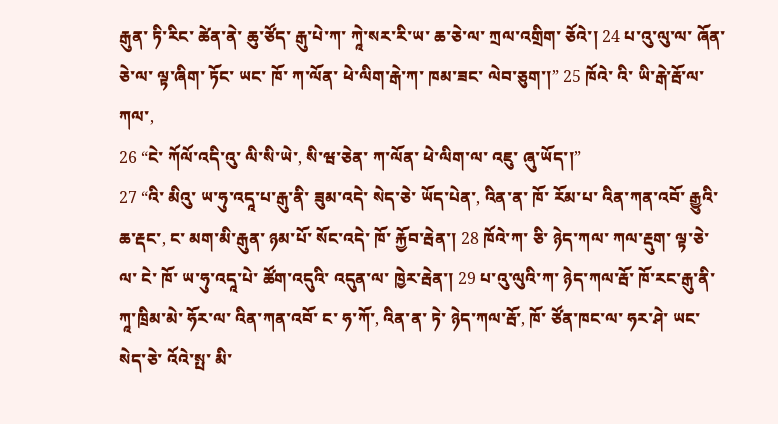རྒུན་ ཏི་རིང་ ཚེན་ནེ་ ཆུ་ཙོད་ རྒུ་པེ་ཀ་ ཀཱེ་སར་རི་ཡ་ ཆ་ཅེ་ལ་ ཀྲལ་འགྲིག་ ཅོའེ་། 24 པ་འུ་ལུ་ལ་ ཞོན་ཅེ་ལ་ ལྟ་ཞིག་ ཏོང་ ཡང་ ཁོ་ ཀ་ལོན་ ཕེ་ལིག་རྒེ་ཀ་ ཁམ་ཟང་ ལེབ་ཅུག་།” 25 ཁོའེ་ འི་ ཡི་རྒེ་རྦོ་ལ་ ཀལ་,
26 “ངེ་ ཀོལོ་འདི་འུ་ ལི་སི་ཡེ་, སི་ཝ་ཅེན་ ཀ་ལོན་ ཕེ་ལིག་ལ་ འཇུ་ ཞུ་ཡོད་།”
27 “འི་ མིའུ་ ཡ་ཧུ་འདཱ་པ་རྒུ་ནི་ ཟུམ་འདེ་ སེད་ཅེ་ ཡོད་པེན་, འིན་ན་ ཁོ་ རོམ་པ་ འིན་ཀན་འབོ་ རྒྱུའི་ཆ་རྡང་, ང་ མག་མི་རྒུན་ ཉམ་པོ་ སོང་འདེ་ ཁོ་ རྐྱོབ་རྦེན་། 28 ཁོའེ་ཀ་ ཅི་ ཉེད་ཀལ་ ཀལ་རྡུག་ ལྟ་ཅེ་ལ་ ངེ་ ཁོ་ ཡ་ཧུ་འདཱ་པེ་ ཚོག་འདུའི་ འདུན་ལ་ ཁྱེར་རྦེན་། 29 པ་འུ་ལུའི་ཀ་ ཉེད་ཀལ་རྦོ་ ཁོ་རང་རྒུ་ནི་ ཀཱ་ཁྲིམ་མེ་ ཧོར་ལ་ འིན་ཀན་འབོ་ ང་ ཧ་ཀོ་, འིན་ན་ ཏེ་ ཉེད་ཀལ་རྦོ་, ཁོ་ ཙོན་ཁང་ལ་ ཧར་ཤེ་ ཡང་ སེད་ཅེ་ འོའེ་སྤ་ མི་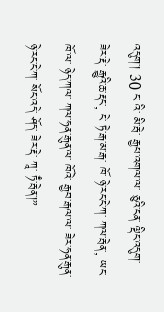འདུག་། 30 ང་ འི་ མི་རྦེ་ རྒྱཔ་འགལ་ལ་ ཅུའི་ངན་ ལྡིང་འདུག་ ཟེར་རྡེ་ རྒྱུའི་ཆ་རྡང་, ངེ་ ཏེ་རྒ་མ་རྒ་ ཁོ་ ཉེ་རང་ངེ་ཀ་ ཀལ་རྦེན་, ཡང་ ཁོ་ལ་ ཉེད་ཀལ་ ཀལ་ཧན་རྒུན་ལ་ ཁོའེ་ རྒྱབ་རྒལ་ལ་ ཟེར་ཧན་རྒུན་ ཉེ་རང་ངེ་ཀ་ སོང་འདེ་ ཤོད་ ཟེར་རྡེ་ ཀཱ་ ཏྃ་རྦེན་།”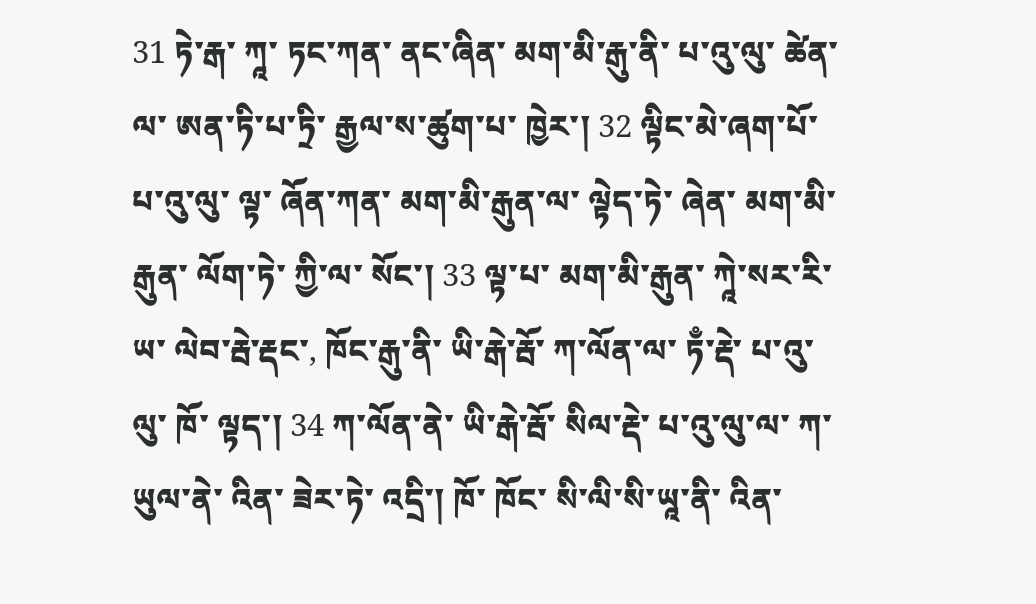31 ཏེ་རྒ་ ཀཱ་ ཏང་ཀན་ ནང་ཞིན་ མག་མི་རྒུ་ནི་ པ་འུ་ལུ་ ཚེན་ལ་ ཨན་ཏི་པ་ཏྲི་ རྒྱལ་ས་ཚུག་པ་ ཁྱེར་། 32 ལྟིང་མེ་ཞག་པོ་ པ་འུ་ལུ་ ལྟ་ ཞོན་ཀན་ མག་མི་རྒུན་ལ་ ལྟེད་ཏེ་ ཞེན་ མག་མི་རྒུན་ ལོག་ཏེ་ ཀྱི་ལ་ སོང་། 33 ལྟ་པ་ མག་མི་རྒུན་ ཀཱེ་སར་རི་ཡ་ ལེབ་རྦེ་རྡང་, ཁོང་རྒུ་ནི་ ཡི་རྒེ་རྦོ་ ཀ་ལོན་ལ་ ཏྃ་རྡེ་ པ་འུ་ལུ་ ཁོ་ ལྟད་། 34 ཀ་ལོན་ནེ་ ཡི་རྒེ་རྦོ་ སིལ་རྡེ་ པ་འུ་ལུ་ལ་ ཀ་ ཡུལ་ནེ་ འིན་ ཟེར་ཏེ་ འདྲི་། ཁོ་ ཁོང་ སི་ལི་སི་ཡཱ་ནི་ འིན་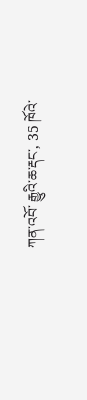ཀན་འབོ་ རྒྱུའི་ཆ་རྡང་, 35 ཁོའེ་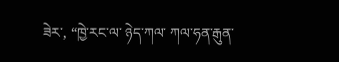ཟེར་, “ཁྱེ་རང་ལ་ ཉེད་ཀལ་ ཀལ་ཧན་རྒུན་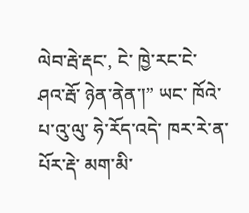ལེབ་རྦེ་རྡང་, ངེ་ ཁྱེ་རང་ངེ་ ཤའ་རྦོ་ ཉེན་ནེན་།” ཡང་ ཁོའེ་ པ་འུ་ལུ་ ཧེ་རོད་འདེ་ ཁར་རེ་ན་ པོར་རྡེ་ མག་མི་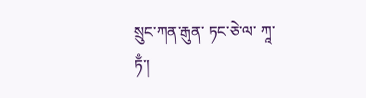སྲུང་ཀན་རྒུན་ ཏང་ཅེ་ལ་ ཀཱ་ ཏྃ་།